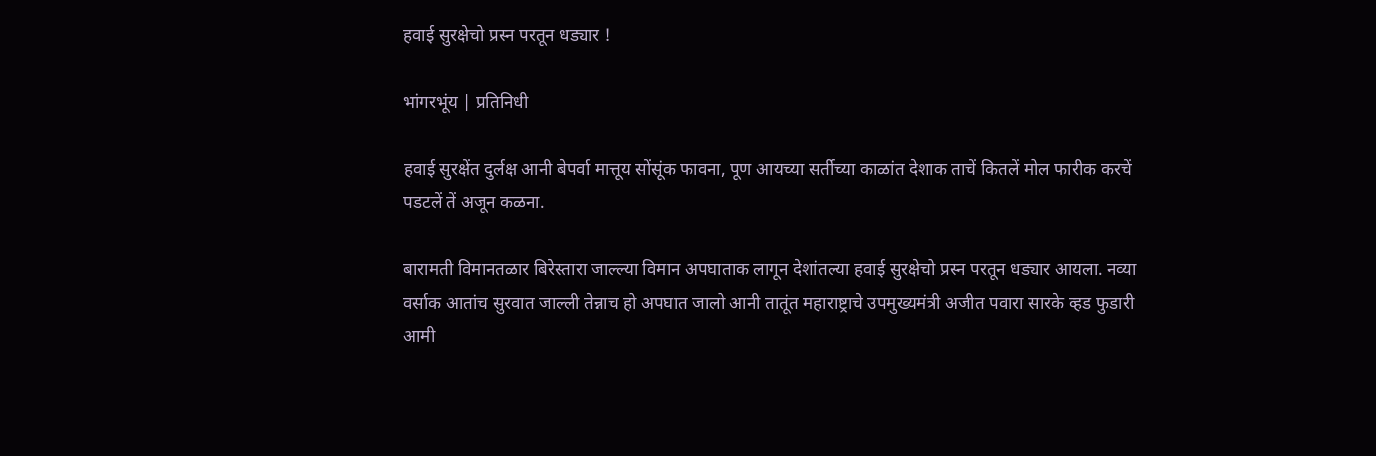हवाई सुरक्षेचो प्रस्न परतून धड्यार !

भांगरभूंय | प्रतिनिधी

हवाई सुरक्षेंत दुर्लक्ष आनी बेपर्वा मात्तूय सोंसूंक फावना, पूण आयच्या सर्तीच्या काळांत देशाक ताचें कितलें मोल फारीक करचें पडटलें तें अजून कळना.

बारामती विमानतळार बिरेस्तारा जाल्ल्या विमान अपघाताक लागून देशांतल्या हवाई सुरक्षेचो प्रस्न परतून धड्यार आयला. नव्या वर्साक आतांच सुरवात जाल्ली तेन्नाच हो अपघात जालो आनी तातूंत महाराष्ट्राचे उपमुख्यमंत्री अजीत पवारा सारके व्हड फुडारी आमी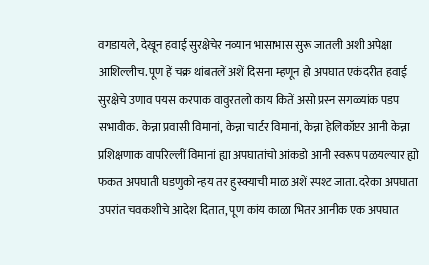वगडायले, देखून हवाई सुरक्षेचेर नव्यान भासाभास सुरू जातली अशी अपेक्षा आशिल्लीच. पूण हें चक्र थांबतलें अशें दिसना म्हणून हो अपघात एकंदरीत हवाई सुरक्षेचे उणाव पयस करपाक वावुरतलो काय कितें असो प्रस्न सगळ्यांक पडप सभावीक. केन्ना प्रवासी विमानां, केन्ना चार्टर विमानां, केन्ना हेलिकॉप्टर आनी केन्ना प्रशिक्षणाक वापरिल्लीं विमानां ह्या अपघातांचो आंकडो आनी स्वरूप पळयल्यार ह्यो फकत अपघाती घडणुको न्हय तर हुस्क्याची माळ अशें स्पश्ट जाता. दरेका अपघाता उपरांत चवकशीचे आदेश दितात, पूण कांय काळा भितर आनीक एक अपघात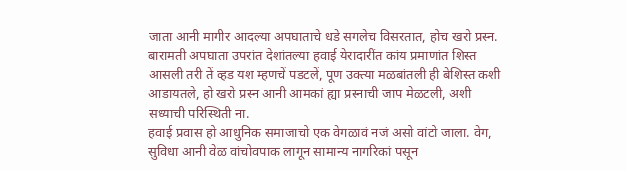जाता आनी मागीर आदल्या अपघाताचे धडे सगलेच विसरतात, होच खरो प्रस्न. बारामती अपघाता उपरांत देशांतल्या हवाई येरादारींत कांय प्रमाणांत शिस्त आसली तरी तें व्हड यश म्हणचें पडटलें, पूण उक्त्या मळबांतली ही बेशिस्त कशी आडायतले, हो खरो प्रस्न आनी आमकां ह्या प्रस्नाची जाप मेळटली, अशी सध्याची परिस्थिती ना.
हवाई प्रवास हो आधुनिक समाजाचो एक वेगळावं नजं असो वांटो जाला. वेग, सुविधा आनी वेळ वांचोवपाक लागून सामान्य नागरिकां पसून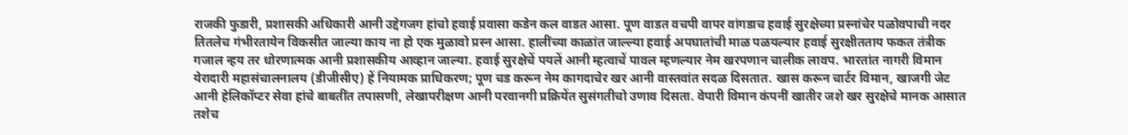राजकी फुडारी, प्रशासकी अधिकारी आनी उद्देगजग हांचो हवाई प्रवासा कडेन कल वाडत आसा. पूण वाडत वचपी वापर वांगडाच हवाई सुरक्षेच्या प्रस्नांचेर पळोवपाची नदर तितलेच गंभीरतायेन विकसीत जाल्या काय ना हो एक मुळावो प्रस्न आसा. हालींच्या काळांत जाल्ल्या हवाई अपघातांची माळ पळयल्यार हवाई सुरक्षीतताय फकत तंत्रीक गजाल न्हय तर धोरणात्मक आनी प्रशासकीय आव्हान जाल्या. हवाई सुरक्षेचें पयलें आनी म्हत्वाचें पावल म्हणल्यार नेम खरपणान चालीक लावप. भारतांत नागरी विमान येरादारी महासंचालनालय (डीजीसीए) हें नियामक प्राधिकरण; पूण चड करून नेम कागदाचेर खर आनी वास्तवांत सदळ दिसतात. खास करून चार्टर विमान, खाजगी जेट आनी हेलिकॉप्टर सेवा हांचे बाबतींत तपासणी, लेखापरीक्षण आनी परवानगी प्रक्रियेंत सुसंगतीचो उणाव दिसता. वेपारी विमान कंपनीं खातीर जशे खर सुरक्षेचे मानक आसात तशेच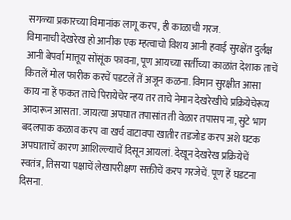सगळ्या प्रकारच्या विमानांक लागू करप, ही काळाची गरज.
विमानाची देखरेख हो आनीक एक म्हत्वाचो विशय आनी हवाई सुरक्षेंत दुर्लक्ष आनी बेपर्वा मात्तूय सोंसूंक फावना, पूण आयच्या सर्तीच्या काळांत देशाक ताचें कितलें मोल फारीक करचें पडटलें तें अजून कळना. विमान सुरक्षीत आसा काय ना हें फकत ताचे पिरायेचेर न्हय तर ताचे नेमान देखरेखीचे प्रक्रियेचेरूय आदारून आसता. जायत्या अपघात तपासांत ती वेळार तपासप ना, सुटे भाग बदलपाक कळाव करप वा खर्च वाटावपा खातीर तडजोड करप अशे घटक अपघाताचें कारण आशिल्ल्याचें दिसून आयलां. देखून देखरेख प्रक्रियेचें स्वतंत्र, तिसऱ्या पक्षाचें लेखापरीक्षण सक्तीचें करप गरजेचें. पूण हें घडटना दिसना.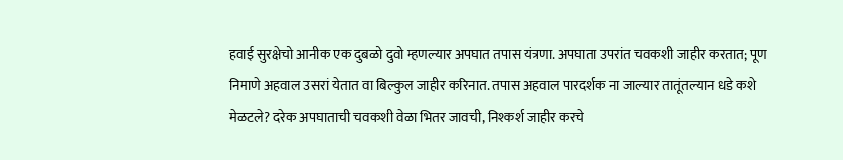हवाई सुरक्षेचो आनीक एक दुबळो दुवो म्हणल्यार अपघात तपास यंत्रणा. अपघाता उपरांत चवकशी जाहीर करतात; पूण निमाणे अहवाल उसरां येतात वा बिल्कुल जाहीर करिनात. तपास अहवाल पारदर्शक ना जाल्यार तातूंतल्यान धडे कशे मेळटले? दरेक अपघाताची चवकशी वेळा भितर जावची, निश्कर्श जाहीर करचे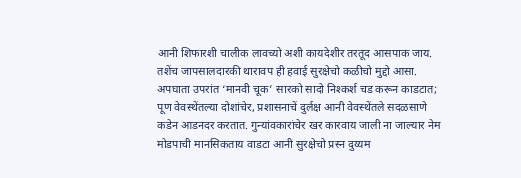आनी शिफारशी चालीक लावच्यो अशी कायदेशीर तरतूद आसपाक जाय. तशेंच जापसालदारकी थारावप ही हवाई सुरक्षेचो कळीचो मुद्दो आसा. अपघाता उपरांत ‘मानवी चूक’ सारको सादो निश्कर्श चड करून काडटात; पूण वेवस्थेंतल्या दोशांचेर, प्रशासनाचें दुर्लक्ष आनी वेवस्थेंतले सदळसाणे कडेन आडनदर करतात. गुन्यांवकारांचेर खर कारवाय जाली ना जाल्यार नेम मोडपाची मानसिकताय वाडटा आनी सुरक्षेचो प्रस्न दुय्यम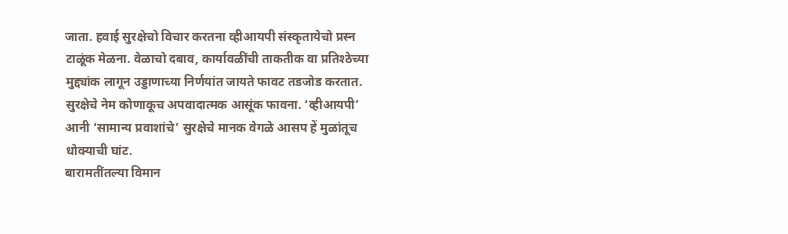जाता. हवाई सुरक्षेचो विचार करतना व्हीआयपी संस्कृतायेचो प्रस्न टाळूंक मेळना. वेळाचो दबाव, कार्यावळींची ताकतीक वा प्रतिश्ठेच्या मुद्द्यांक लागून उड्डाणाच्या निर्णयांत जायते फावट तडजोड करतात.
सुरक्षेचे नेम कोणाकूच अपवादात्मक आसूंक फावना. ‘व्हीआयपी’ आनी ‘सामान्य प्रवाशांचे’ सुरक्षेचे मानक वेगळे आसप हें मुळांतूच धोक्याची घांट.
बारामतींतल्या विमान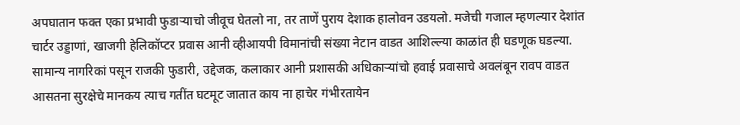अपघातान फक्त एका प्रभावी फुडाऱ्याचो जीवूच घेतलो ना, तर ताणें पुराय देशाक हालोवन उडयलो. मजेची गजाल म्हणल्यार देशांत चार्टर उड्डाणां, खाजगी हेलिकॉप्टर प्रवास आनी व्हीआयपी विमानांची संख्या नेटान वाडत आशिल्ल्या काळांत ही घडणूक घडल्या. सामान्य नागरिकां पसून राजकी फुडारी, उद्देजक, कलाकार आनी प्रशासकी अधिकाऱ्यांचो हवाई प्रवासाचे अवलंबून रावप वाडत आसतना सुरक्षेचे मानकय त्याच गतींत घटमूट जातात काय ना हाचेर गंभीरतायेन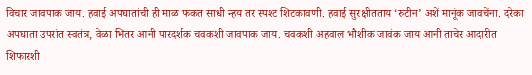विचार जावपाक जाय. हवाई अपघातांची ही माळ फकत साधी न्हय तर स्पश्ट शिटकावणी. हवाई सुरक्षीतताय ‘रुटीन’ अशें मानूंक जावचेंना. दरेका अपघाता उपरांत स्वतंत्र, वेळा भितर आनी पारदर्शक चवकशी जावपाक जाय. चवकशी अहवाल भौशीक जावंक जाय आनी ताचेर आदारीत शिफारशी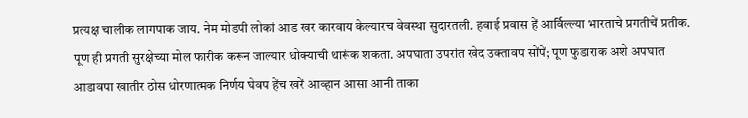प्रत्यक्ष चालीक लागपाक जाय. नेम मोडपी लोकां आड खर कारवाय केल्यारच वेवस्था सुदारतली. हवाई प्रवास हें आर्विल्ल्या भारताचे प्रगतीचें प्रतीक. पूण ही प्रगती सुरक्षेच्या मोल फारीक करून जाल्यार धोक्याची थारूंक शकता. अपघाता उपरांत खेद उक्तावप सोंपें; पूण फुडाराक अशे अपघात आडावपा खातीर ठोस धोरणात्मक निर्णय घेवप हेंच खरें आव्हान आसा आनी ताका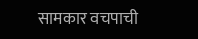सामकार वचपाची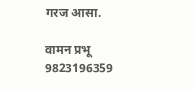गरज आसा.

वामन प्रभू
9823196359